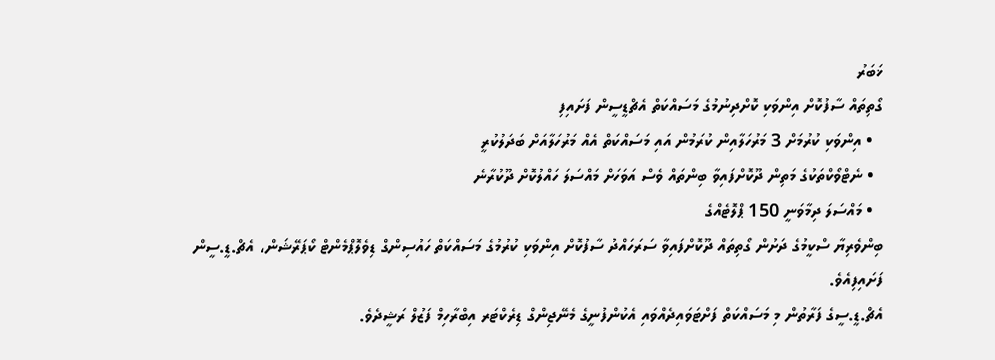ޚަބަރު
ގޯތިތައް ސާފުކޮށް އިންވަކި ކޮށްދިނުމުގެ މަސައްކަތް އެޗްޑީސީން ފަށައިފި
  • އިންވަކި ކުރުމަށް 3 މަރުހަލާއިން ކުރަމުން އައި މަސައްކަތް އެއް މަރުހަލާއަށް ބަދަލުކުރީ
  • ނެޓްވޯކްތަކުގެ މަތިން ދޫކޮށްފައިވާ ބިންތައް ވެސް އަވަހަށް މައްސަލަ ހައްލުކޮށް ދޫކުރާނެ
  • މައްސަލަ ދިމާވަނީ 150 ޕްލޮޓެއްގެ
ބިންވެރިޔާ ސްކީމުގެ ދަށުން ގޯތިތައް ދޫކޮށްފައިވާ ސަރަހައްދު ސާފުކޮށް އިންވަކި ކުރުމުގެ މަސައްކަތް ހައުސިންގް ޑިވެލޮޕްމެންޓް ކޯޕަރޭޝަން، އެޗް.ޑީ.ސީން ފަށައިފިއެވެ.
އެޗް.ޑީ.ސީގެ ފަރާތުން މި މަސައްކަތް ފަށްޓަވައިދެއްވައި އެކުންފުނީގެ މެނޭޖިންގް ޑިރެކްޓަރ އިބްރާހިމް ފަޒުލް ރަޝީދެވެ.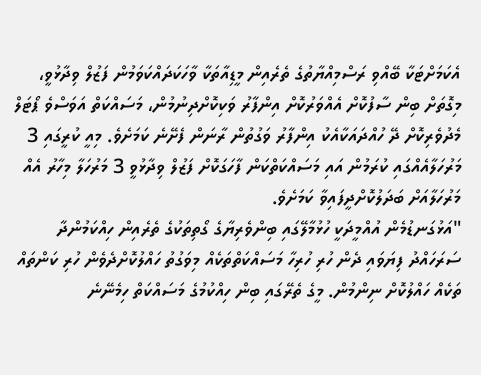އެކަމަށްޓަކާ ބޭއްވި ރަސްމިއްޔާތުގެ ތެރެއިން މީޑިއާތަކާ ވާހަކަދައްކަވަމުން ފަޒުލް ވިދާޅުވީ، މިގޮތަށް ބިން ސާފުކޮށް އެއްވަރުކޮށް އިންފާރު ވަކިކޮށްދިނުމުން، މަސައްކަތް އަވަސްވެ ޕޯޓަލް މެދުވެރިކޮށް ދޭ ހުއްދައަކާއެކު އިންފާރު ވަގުތުން ރާނަން ފެށޭނެ ކަމަށެވެ. މިއީ ކުރީގައި 3 މަރުހަލާއެއްގައި ކުރަމުން އައި މަސައްކަތްކަން ފާހަގަކޮށް ފަޒުލް ވިދާޅުވީ 3 މަރުހަލާ މިހާރު އެއް މަރުހަލާއަށް ބަދަލުކޮށްދީފައިވާ ކަމަށެވެ.
"އަޅުގަނޑުމެން އުއްމީދަކީ ހުޅުމާލޭގައި ބިންވެރިޔާގެ ގޯތިތަކުގެ ތެރެއިން ހިއްކަމުންދާ ސަރަހައްދު ފިޔަވައި ދެން ހުރި ހުރިހާ މަސައްކަތްތަކެއް މިވަގުތު ހައްލުކޮށްދެވެން ހުރި ކަންތައް ތަކެއް ހައްލުކޮށް ނިންމުން. މީގެ ތެރޭގައި ބިން ހިއްކުމުގެ މަސައްކަތް ހިމެނޭނެ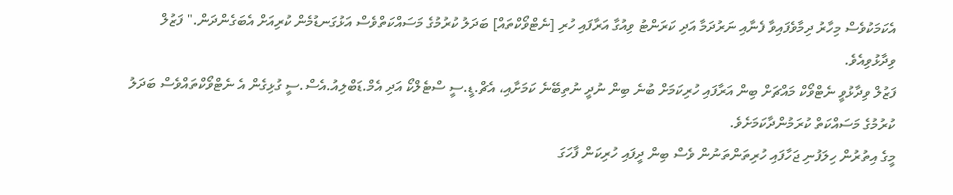އެކަމަކުވެސް މިހާރު ދިމާވެފައިވާ ފެނާއި ނަރުދަމާ އަދި ކަރަންޓު ވިއުގާ އަރާފައި ހުރި [ނެޓްވޯކްތައް] ބަދަލު ކުރުމުގެ މަސައްކަތްވެސް އަޅުގަނޑުމެން ކުރިއަށް އެބަގެންދަން." ފަޒުލް ވިދާޅުވިއެވެ.
ފަޒުލް ވިދާޅުވީ ނެޓްވޯކް މައްޗަށް ބިން އަރާފައި ހުރިކަމަށް ބުނެ ބިން ނުދީ ނުތިބޭނެ ކަމަށާއި، އެޗް.ޑީ.ސީ ސްޓެލްކޯ އަދި އެމް.ޑަބްލިއު.އެސް.ސީ ގުޅިގެން އެ ނެޓްވޯކްތައްވެސް ބަދަލު ކުރުމުގެ މަސައްކަތް ކުރަމުންދާކަމަށެވެ.
މީގެ އިތުރުން ހިލަފުނި ޖަހާފައި ހުރިތަންތަނުން ވެސް ބިން ދީފައި ހުރިކަން ފާހަގަ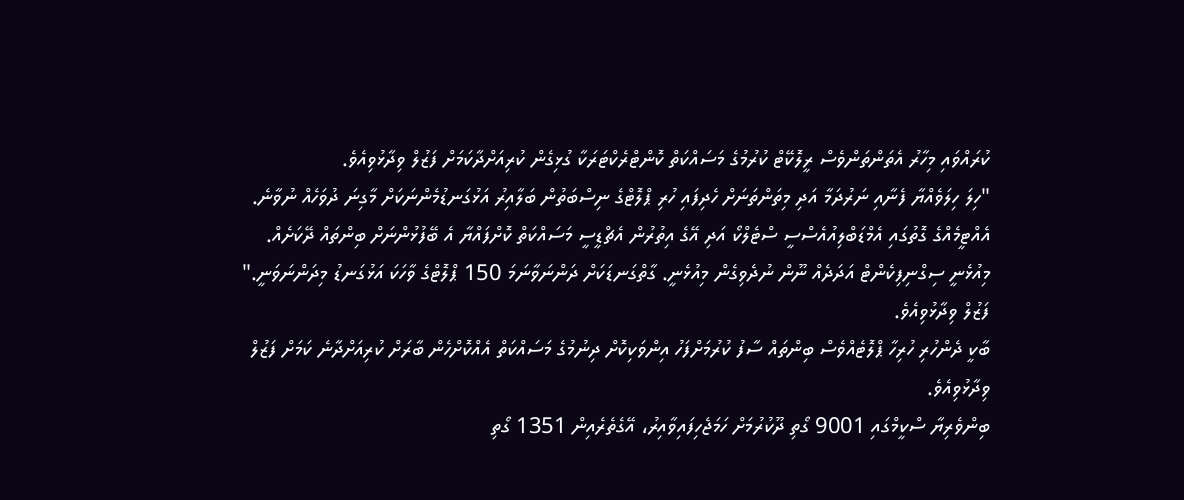ކުރައްވައި މިހާރު އެތަންތަންވެސް ރީލޮކޭޓް ކުރުމުގެ މަސައްކަތް ކޮންޓްރެކްޓަރަކާ ގުޅިގެން ކުރިއަށްދާކަމަށް ފަޒުލް ވިދާޅުވިއެވެ.
"ހިލަ ހިލަވެއްޔާ ފެނާއި ނަރުދަމާ އަދި މިތަންތަނަށް ހެދިފައި ހުރި ޕްލޮޓްގެ ނިސްބަތުން ބަލާއިރު އަޅުގަނޑުމެންނަކަށް މާގިނަ ދުވަހެއް ނުވާނެ. އެއްޓީމެއްގެ ގޮތުގައި އެމްޑަބްލިއުއެސްސީ ސްޓެލްކޯ އަދި އޭގެ އިތުރުން އެޗްޑީސީ މަސައްކަތް ކޮށްފައްޔާ އެ ބޭފުޅުންނަށް ބިންތައް ދޭކަށެއް. މިއުޅެނީ ސިގްނިފިކެންޓް އަދަދެއް ނޫން ނުދެވިގެން މިއުޅެނީ. ގާތްގަނޑަކަށް ދަންނަވާނަމަ 150 ޕްލޮޓްގެ ވާހަކަ އަޅުގަނޑު މިދަންނަވަނީ." ފަޒުލް ވިދާޅުވިއެވެ.
ބާކީ ދެންހުރި ހުރިހާ ޕްލޮޓެއްވެސް ބިންތައް ސާފު ކުރުމަށްފަހު އިންވަކިކޮށް ދިނުމުގެ މަސައްކަތް އެއްކޮށްހެން ބާރަށް ކުރިއަށްދާނެ ކަމަށް ފަޒުލް ވިދާޅުވިއެވެ.
ބިންވެރިޔާ ސްކީމްގައި 9001 ގޯތި ދޫކުރުމަށް ހަމަޖެހިފައިވާއިރު، އޭގެތެރެއިން 1351 ގޯތި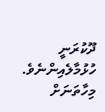ދޫކުރަނީ ހުޅުމާލެއިންނެވެ. މިހާތަނަށް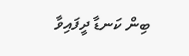ބިން ކަނޑާ ދީފައިވާ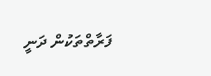ފަރާތްތަކުން ދަނީ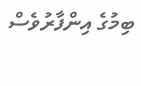ބިމުގެ އިންފާރުވެސް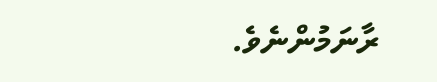ރާނަމުންނެވެ.